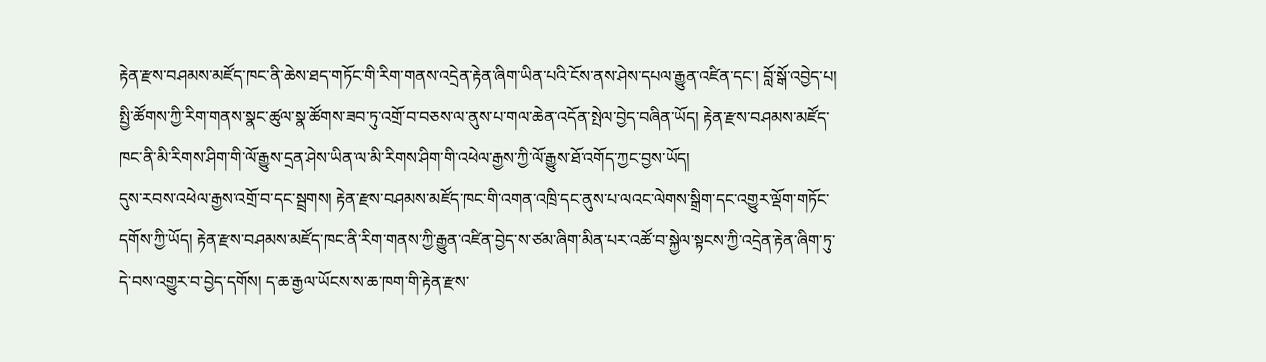རྟེན་རྫས་བཤམས་མཛོད་ཁང་ནི་ཆེས་ཐད་གཏོང་གི་རིག་གནས་འདྲེན་རྟེན་ཞིག་ཡིན་པའི་ངོས་ནས་ཤེས་དཔལ་རྒྱུན་འཛིན་དང་། བློ་སྒོ་འབྱེད་པ། སྤྱི་ཚོགས་ཀྱི་རིག་གནས་སྣང་ཚུལ་སྣ་ཚོགས་ཟབ་ཏུ་འགྲོ་བ་བཅས་ལ་ནུས་པ་གལ་ཆེན་འདོན་སྤེལ་བྱེད་བཞིན་ཡོད། རྟེན་རྫས་བཤམས་མཛོད་ཁང་ནི་མི་རིགས་ཤིག་གི་ལོ་རྒྱུས་དྲན་ཤེས་ཡིན་ལ་མི་རིགས་ཤིག་གི་འཕེལ་རྒྱས་ཀྱི་ལོ་རྒྱུས་ཐོ་འགོད་ཀྱང་བྱས་ཡོད།
དུས་རབས་འཕེལ་རྒྱས་འགྲོ་བ་དང་སྦྲགས། རྟེན་རྫས་བཤམས་མཛོད་ཁང་གི་འགན་འཁྲི་དང་ནུས་པ་ལའང་ལེགས་སྒྲིག་དང་འགྱུར་ལྡོག་གཏོང་དགོས་ཀྱི་ཡོད། རྟེན་རྫས་བཤམས་མཛོད་ཁང་ནི་རིག་གནས་ཀྱི་རྒྱུན་འཛིན་བྱེད་ས་ཙམ་ཞིག་མིན་པར་འཚོ་བ་སྐྱེལ་སྟངས་ཀྱི་འདྲེན་རྟེན་ཞིག་ཏུ་དེ་བས་འགྱུར་བ་བྱེད་དགོས། ད་ཆ་རྒྱལ་ཡོངས་ས་ཆ་ཁག་གི་རྟེན་རྫས་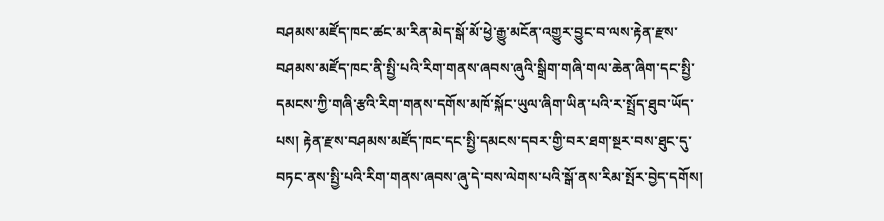བཤམས་མཛོད་ཁང་ཚང་མ་རིན་མེད་སྒོ་མོ་ཕྱེ་རྒྱུ་མངོན་འགྱུར་བྱུང་བ་ལས་རྟེན་རྫས་བཤམས་མཛོད་ཁང་ནི་སྤྱི་པའི་རིག་གནས་ཞབས་ཞུའི་སྒྲིག་གཞི་གལ་ཆེན་ཞིག་དང་སྤྱི་དམངས་ཀྱི་གཞི་རྩའི་རིག་གནས་དགོས་མཁོ་སྐོང་ཡུལ་ཞིག་ཡིན་པའི་ར་སྤྲོད་ཐུབ་ཡོད་པས། རྟེན་རྫས་བཤམས་མཛོད་ཁང་དང་སྤྱི་དམངས་དབར་གྱི་བར་ཐག་སྔར་བས་ཐུང་དུ་བཏང་ནས་སྤྱི་པའི་རིག་གནས་ཞབས་ཞུ་དེ་བས་ལེགས་པའི་སྒོ་ནས་རིམ་སྤོར་བྱེད་དགོས།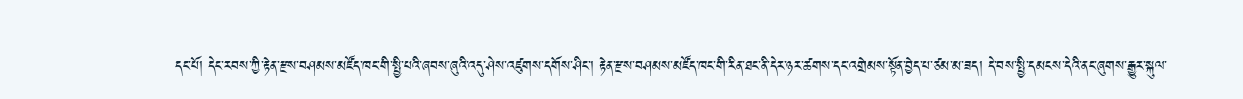དང་པོ། དེང་རབས་ཀྱི་རྟེན་རྫས་བཤམས་མཛོད་ཁང་གི་སྤྱི་པའི་ཞབས་ཞུའི་འདུ་ཤེས་འཛུགས་དགོས་ཤིང་། རྟེན་རྫས་བཤམས་མཛོད་ཁང་གི་རིན་ཐང་ནི་དེར་ཉར་ཚགས་དང་འགྲེམས་སྟོན་བྱེད་པ་ཙམ་མ་ཟད། དེ་བས་སྤྱི་དམངས་དེའི་ནང་ཞུགས་རྒྱུར་སྐུལ་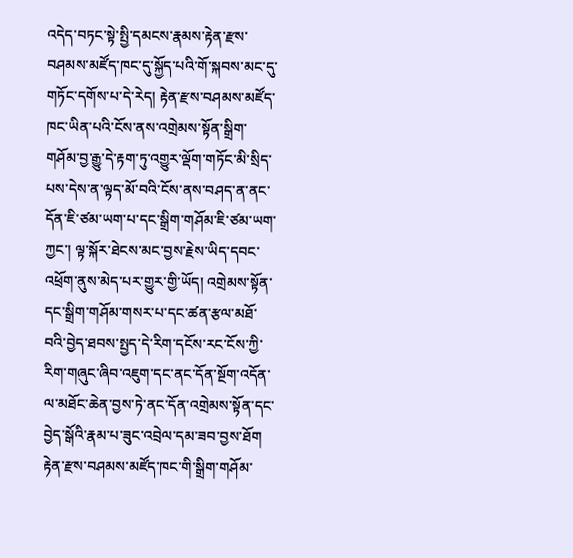འདེད་བཏང་སྟེ་སྤྱི་དམངས་རྣམས་རྟེན་རྫས་བཤམས་མཛོད་ཁང་དུ་སྐྱོད་པའི་གོ་སྐབས་མང་དུ་གཏོང་དགོས་པ་དེ་རེད། རྟེན་རྫས་བཤམས་མཛོད་ཁང་ཡིན་པའི་ངོས་ནས་འགྲེམས་སྟོན་སྒྲིག་གཤོམ་བྱ་རྒྱུ་དེ་རྟག་ཏུ་འགྱུར་ལྡོག་གཏོང་མི་སྲིད་པས་དེས་ན་ལྟད་མོ་བའི་ངོས་ནས་བཤད་ན་ནང་དོན་ཇི་ཙམ་ཡག་པ་དང་སྒྲིག་གཤོམ་ཇི་ཙམ་ཡག་ཀྱང་། ལྟ་སྐོར་ཐེངས་མང་བྱས་རྗེས་ཡིད་དབང་འཕྲོག་ནུས་མེད་པར་གྱུར་གྱི་ཡོད། འགྲེམས་སྟོན་དང་སྒྲིག་གཤོམ་གསར་པ་དང་ཚན་རྩལ་མཐོ་བའི་བྱེད་ཐབས་སྤྱད་དེ་རིག་དངོས་རང་ངོས་ཀྱི་རིག་གཞུང་ཞིབ་འཇུག་དང་ནང་དོན་སྔོག་འདོན་ལ་མཐོང་ཆེན་བྱས་ཏེ་ནང་དོན་འགྲེམས་སྟོན་དང་བྱེད་སྒོའི་རྣམ་པ་ཟུང་འབྲེལ་དམ་ཟབ་བྱས་ཐོག རྟེན་རྫས་བཤམས་མཛོད་ཁང་གི་སྒྲིག་གཤོམ་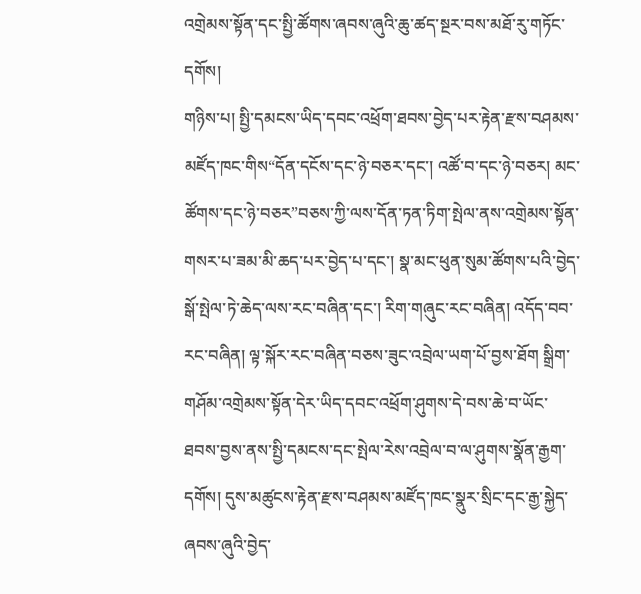འགྲེམས་སྟོན་དང་སྤྱི་ཚོགས་ཞབས་ཞུའི་ཆུ་ཚད་སྔར་བས་མཐོ་རུ་གཏོང་དགོས།
གཉིས་པ། སྤྱི་དམངས་ཡིད་དབང་འཕྲོག་ཐབས་བྱེད་པར་རྟེན་རྫས་བཤམས་མཛོད་ཁང་གིས“དོན་དངོས་དང་ཉེ་བཅར་དང་། འཚོ་བ་དང་ཉེ་བཅར། མང་ཚོགས་དང་ཉེ་བཅར”བཅས་ཀྱི་ལས་དོན་ཏན་ཏིག་སྤེལ་ནས་འགྲེམས་སྟོན་གསར་པ་ཟམ་མི་ཆད་པར་བྱེད་པ་དང་། སྣ་མང་ཕུན་སུམ་ཚོགས་པའི་བྱེད་སྒོ་སྤེལ་ཏེ་ཆེད་ལས་རང་བཞིན་དང་། རིག་གཞུང་རང་བཞིན། འདོད་བབ་རང་བཞིན། ལྟ་སྐོར་རང་བཞིན་བཅས་ཟུང་འབྲེལ་ཡག་པོ་བྱས་ཐོག སྒྲིག་གཤོམ་འགྲེམས་སྟོན་དེར་ཡིད་དབང་འཕྲོག་ཤུགས་དེ་བས་ཆེ་བ་ཡོང་ཐབས་བྱས་ནས་སྤྱི་དམངས་དང་སྤེལ་རེས་འབྲེལ་བ་ལ་ཤུགས་སྣོན་རྒྱག་དགོས། དུས་མཚུངས་རྟེན་རྫས་བཤམས་མཛོད་ཁང་སྣུར་སྲིང་དང་རྒྱ་སྐྱེད་ཞབས་ཞུའི་བྱེད་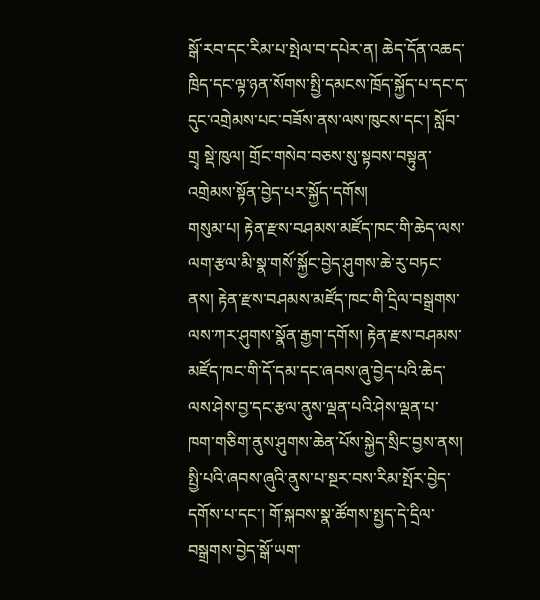སྒོ་རབ་དང་རིམ་པ་སྤེལ་བ་དཔེར་ན། ཆེད་དོན་འཆད་ཁྲིད་དང་ལྟ་ཉན་སོགས་སྤྱི་དམངས་ཁྲོད་སྐྱོད་པ་དང་ད་དུང་འགྲེམས་པང་བཟོས་ནས་ལས་ཁུངས་དང་། སློབ་གྲྭ སྡེ་ཁུལ། གྲོང་གསེབ་བཅས་སུ་སྟབས་བསྟུན་འགྲེམས་སྟོན་བྱེད་པར་སྐྱོད་དགོས།
གསུམ་པ། རྟེན་རྫས་བཤམས་མཛོད་ཁང་གི་ཆེད་ལས་ལག་རྩལ་མི་སྣ་གསོ་སྐྱོང་བྱེད་ཤུགས་ཆེ་རུ་བཏང་ནས། རྟེན་རྫས་བཤམས་མཛོད་ཁང་གི་དྲིལ་བསྒྲགས་ལས་ཀར་ཤུགས་སྣོན་རྒྱག་དགོས། རྟེན་རྫས་བཤམས་མཛོད་ཁང་གི་དོ་དམ་དང་ཞབས་ཞུ་བྱེད་པའི་ཆེད་ལས་ཤེས་བྱ་དང་རྩལ་ནུས་ལྡན་པའི་ཤེས་ལྡན་པ་ཁག་གཅིག་ནུས་ཤུགས་ཆེན་པོས་སྐྱེད་སྲིང་བྱས་ནས། སྤྱི་པའི་ཞབས་ཞུའི་ནུས་པ་སྔར་བས་རིམ་སྤོར་བྱེད་དགོས་པ་དང་། གོ་སྐབས་སྣ་ཚོགས་སྤྱད་དེ་དྲིལ་བསྒྲགས་བྱེད་སྒོ་ཡག་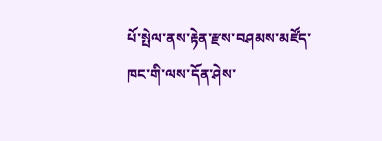པོ་སྤེལ་ནས་རྟེན་རྫས་བཤམས་མཛོད་ཁང་གི་ལས་དོན་ཤེས་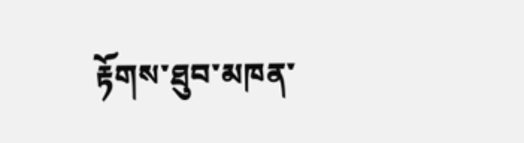རྟོགས་ཐུབ་མཁན་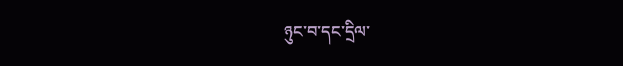ཉུང་བ་དང་དྲིལ་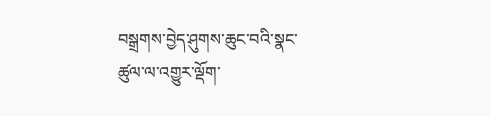བསྒྲགས་བྱེད་ཤུགས་ཆུང་བའི་སྣང་ཚུལ་ལ་འགྱུར་ལྡོག་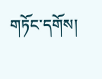གཏོང་དགོས།